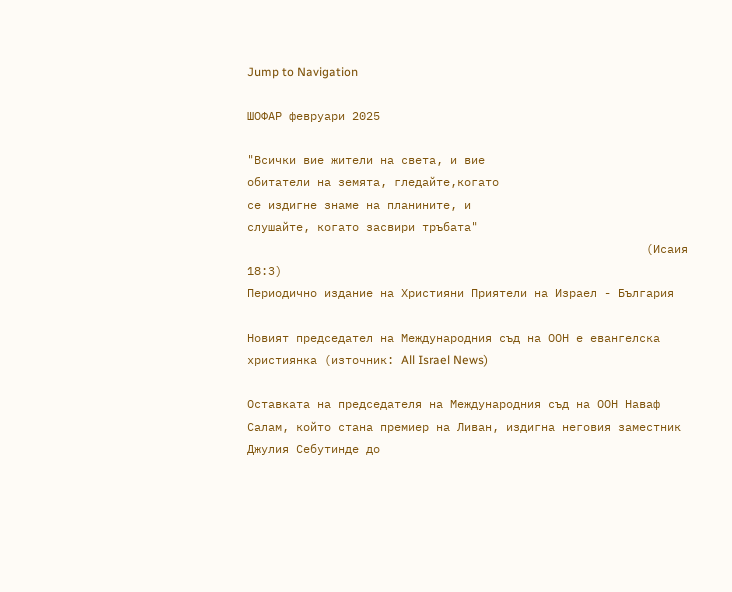Jump to Navigation

ШОФАР февруари 2025

"Всички вие жители на света, и вие
обитатели на земята, гледайте,когато
се издигне знаме на планините, и
слушайте, когато засвири тръбата"
                                                         (Исаия 18:3)
Периодично издание на Християни Приятели на Израел - България

Новият председател на Международния съд на ООН е евангелска християнка (източник: All Israel News)

Оставката на председателя на Международния съд на ООН Наваф Салам, който стана премиер на Ливан, издигна неговия заместник Джулия Себутинде до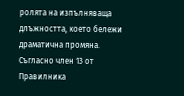ролята на изпълняваща длъжността, което бележи драматична промяна. Съгласно член 13 от Правилника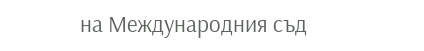на Международния съд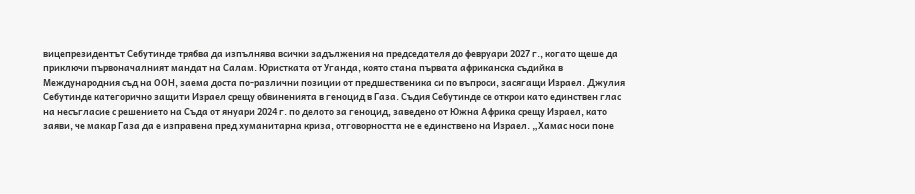вицепрезидентът Себутинде трябва да изпълнява всички задължения на председателя до февруари 2027 г., когато щеше да приключи първоначалният мандат на Салам. Юристката от Уганда, която стана първата африканска съдийка в Международния съд на ООН, заема доста по-различни позиции от предшественика си по въпроси, засягащи Израел. Джулия Себутинде категорично защити Израел срещу обвиненията в геноцид в Газа. Съдия Себутинде се открои като единствен глас на несъгласие с решението на Съда от януари 2024 г. по делото за геноцид, заведено от Южна Африка срещу Израел, като заяви, че макар Газа да е изправена пред хуманитарна криза, отговорността не е единствено на Израел. „Хамас носи поне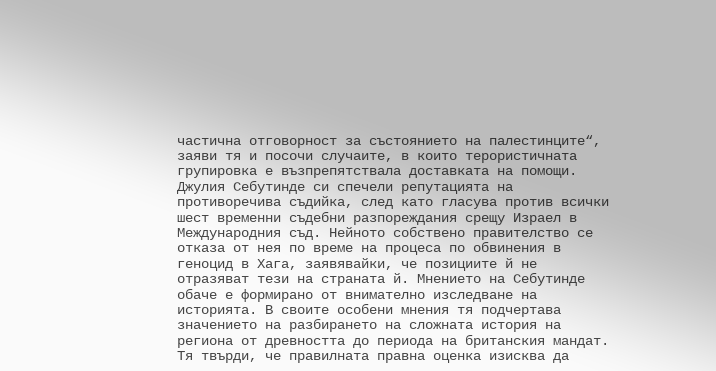частична отговорност за състоянието на палестинците“, заяви тя и посочи случаите, в които терористичната групировка е възпрепятствала доставката на помощи. Джулия Себутинде си спечели репутацията на противоречива съдийка, след като гласува против всички шест временни съдебни разпореждания срещу Израел в Международния съд. Нейното собствено правителство се отказа от нея по време на процеса по обвинения в геноцид в Хага, заявявайки, че позициите й не отразяват тези на страната й. Мнението на Себутинде обаче е формирано от внимателно изследване на историята. В своите особени мнения тя подчертава значението на разбирането на сложната история на региона от древността до периода на британския мандат. Тя твърди, че правилната правна оценка изисква да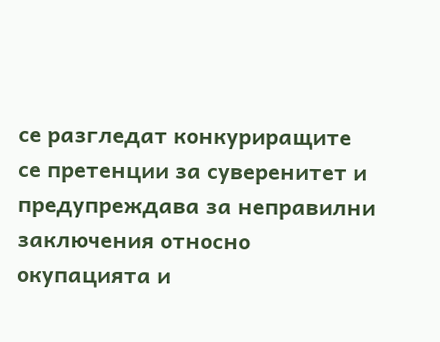се разгледат конкуриращите се претенции за суверенитет и предупреждава за неправилни заключения относно окупацията и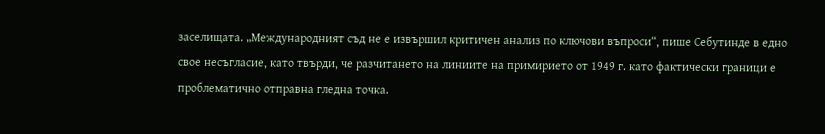заселищата. „Международният съд не е извършил критичен анализ по ключови въпроси“, пише Себутинде в едно свое несъгласие, като твърди, че разчитането на линиите на примирието от 1949 г. като фактически граници е проблематично отправна гледна точка.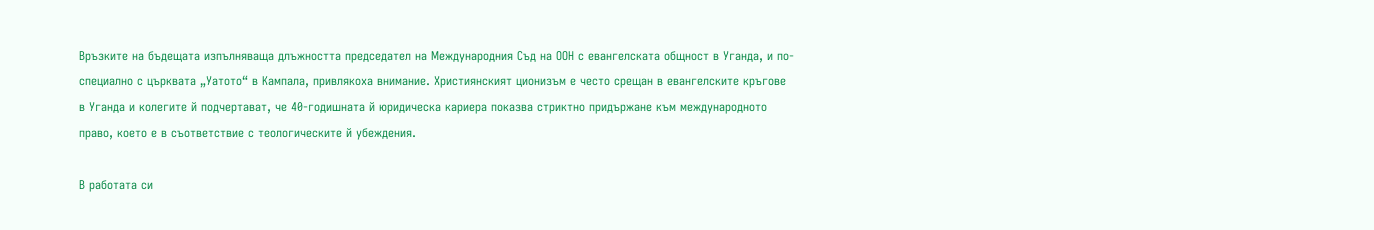Връзките на бъдещата изпълняваща длъжността председател на Международния Съд на ООН с евангелската общност в Уганда, и по-специално с църквата „Уатото“ в Кампала, привлякоха внимание. Християнският ционизъм е често срещан в евангелските кръгове в Уганда и колегите й подчертават, че 40-годишната й юридическа кариера показва стриктно придържане към международното право, което е в съответствие с теологическите й убеждения.

В работата си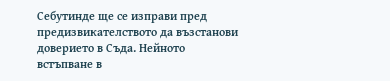Себутинде ще се изправи пред предизвикателството да възстанови доверието в Съда. Нейното встъпване в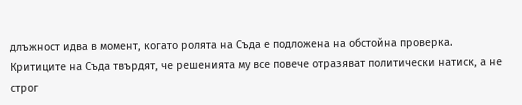длъжност идва в момент, когато ролята на Съда е подложена на обстойна проверка. Критиците на Съда твърдят, че решенията му все повече отразяват политически натиск, а не строг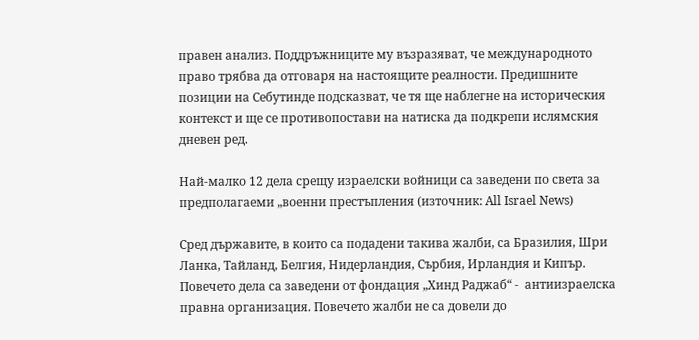правен анализ. Поддръжниците му възразяват, че международното право трябва да отговаря на настоящите реалности. Предишните позиции на Себутинде подсказват, че тя ще наблегне на историческия контекст и ще се противопостави на натиска да подкрепи ислямския дневен ред.

Най-малко 12 дела срещу израелски войници са заведени по света за предполагаеми „военни престъпления (източник: All Israel News)

Сред държавите, в които са подадени такива жалби, са Бразилия, Шри Ланка, Тайланд, Белгия, Нидерландия, Сърбия, Ирландия и Кипър. Повечето дела са заведени от фондация „Хинд Раджаб“ -  антиизраелска правна организация. Повечето жалби не са довели до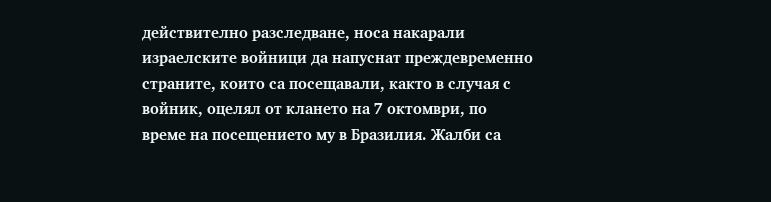действително разследване, носа накарали израелските войници да напуснат преждевременно страните, които са посещавали, както в случая с войник, оцелял от клането на 7 октомври, по време на посещението му в Бразилия. Жалби са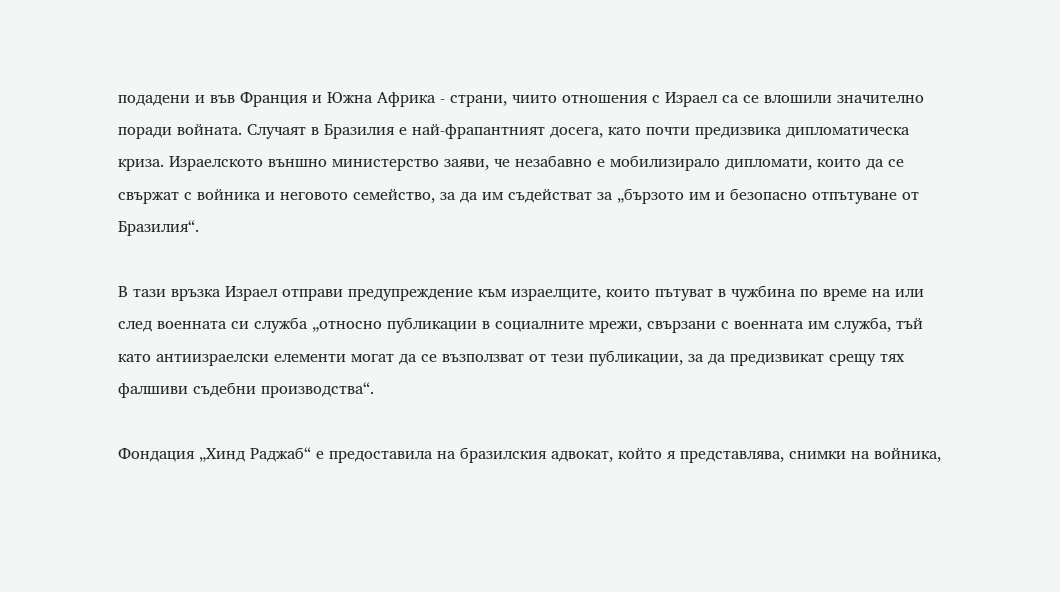подадени и във Франция и Южна Африка - страни, чиито отношения с Израел са се влошили значително поради войната. Случаят в Бразилия е най-фрапантният досега, като почти предизвика дипломатическа криза. Израелското външно министерство заяви, че незабавно е мобилизирало дипломати, които да се свържат с войника и неговото семейство, за да им съдействат за „бързото им и безопасно отпътуване от Бразилия“.

В тази връзка Израел отправи предупреждение към израелците, които пътуват в чужбина по време на или след военната си служба „относно публикации в социалните мрежи, свързани с военната им служба, тъй като антиизраелски елементи могат да се възползват от тези публикации, за да предизвикат срещу тях фалшиви съдебни производства“.

Фондация „Хинд Раджаб“ е предоставила на бразилския адвокат, който я представлява, снимки на войника,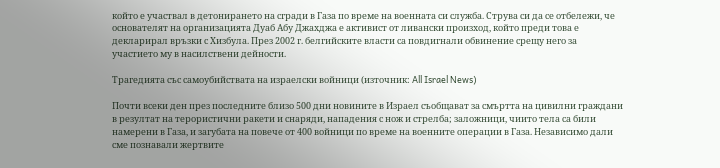който е участвал в детонирането на сгради в Газа по време на военната си служба. Струва си да се отбележи, че основателят на организацията Дуаб Абу Джахджа е активист от ливански произход, който преди това е декларирал връзки с Хизбула. През 2002 г. белгийските власти са повдигнали обвинение срещу него за участието му в насилствени дейности.

Трагедията със самоубийствата на израелски войници (източник: All Israel News)

Почти всеки ден през последните близо 500 дни новините в Израел съобщават за смъртта на цивилни граждани в резултат на терористични ракети и снаряди, нападения с нож и стрелба; заложници, чиито тела са били намерени в Газа, и загубата на повече от 400 войници по време на военните операции в Газа. Независимо дали сме познавали жертвите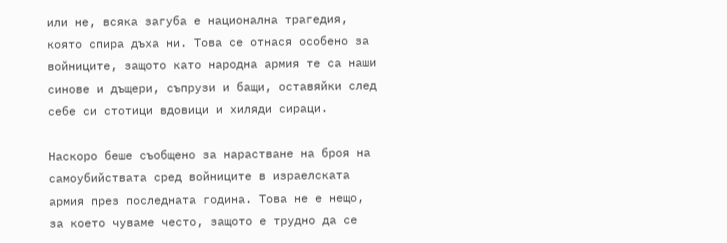или не, всяка загуба е национална трагедия, която спира дъха ни. Това се отнася особено за войниците, защото като народна армия те са наши синове и дъщери, съпрузи и бащи, оставяйки след себе си стотици вдовици и хиляди сираци.

Наскоро беше съобщено за нарастване на броя на самоубийствата сред войниците в израелската армия през последната година. Това не е нещо, за което чуваме често, защото е трудно да се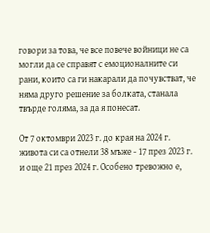говори за това, че все повече войници не са могли да се справят с емоционалните си рани, които са ги накарали да почувстват, че няма друго решение за болката, станала твърде голяма, за да я понесат.

От 7 октомври 2023 г. до края на 2024 г. живота си са отнели 38 мъже - 17 през 2023 г. и още 21 през 2024 г. Особено тревожно е,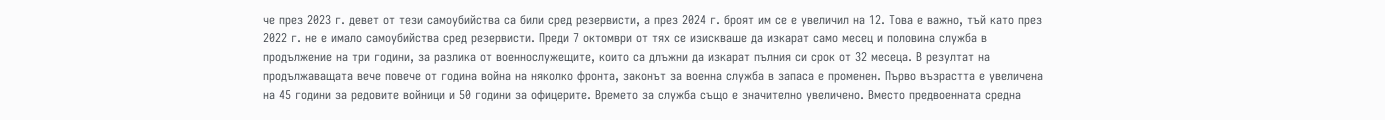че през 2023 г. девет от тези самоубийства са били сред резервисти, а през 2024 г. броят им се е увеличил на 12. Това е важно, тъй като през 2022 г. не е имало самоубийства сред резервисти. Преди 7 октомври от тях се изискваше да изкарат само месец и половина служба в продължение на три години, за разлика от военнослужещите, които са длъжни да изкарат пълния си срок от 32 месеца. В резултат на продължаващата вече повече от година война на няколко фронта, законът за военна служба в запаса е променен. Първо възрастта е увеличена на 45 години за редовите войници и 50 години за офицерите. Времето за служба също е значително увеличено. Вместо предвоенната средна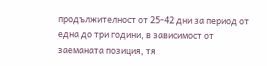продължителност от 25-42 дни за период от една до три години, в зависимост от заеманата позиция, тя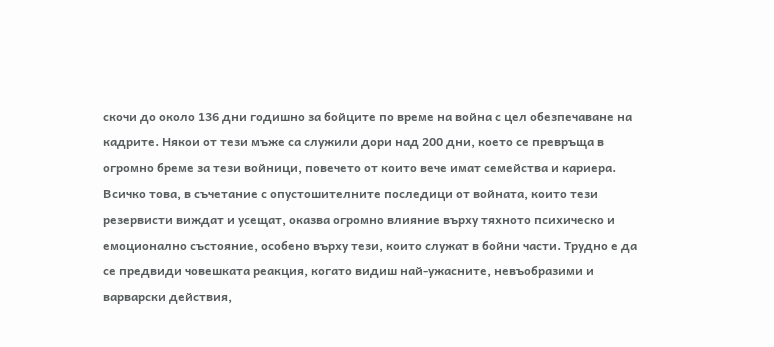скочи до около 136 дни годишно за бойците по време на война с цел обезпечаване на кадрите. Някои от тези мъже са служили дори над 200 дни, което се превръща в огромно бреме за тези войници, повечето от които вече имат семейства и кариера. Всичко това, в съчетание с опустошителните последици от войната, които тези резервисти виждат и усещат, оказва огромно влияние върху тяхното психическо и емоционално състояние, особено върху тези, които служат в бойни части. Трудно е да се предвиди човешката реакция, когато видиш най-ужасните, невъобразими и варварски действия,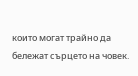които могат трайно да бележат сърцето на човек.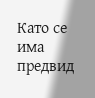Като се има предвид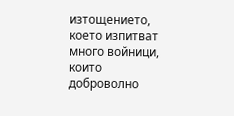изтощението, което изпитват много войници, които доброволно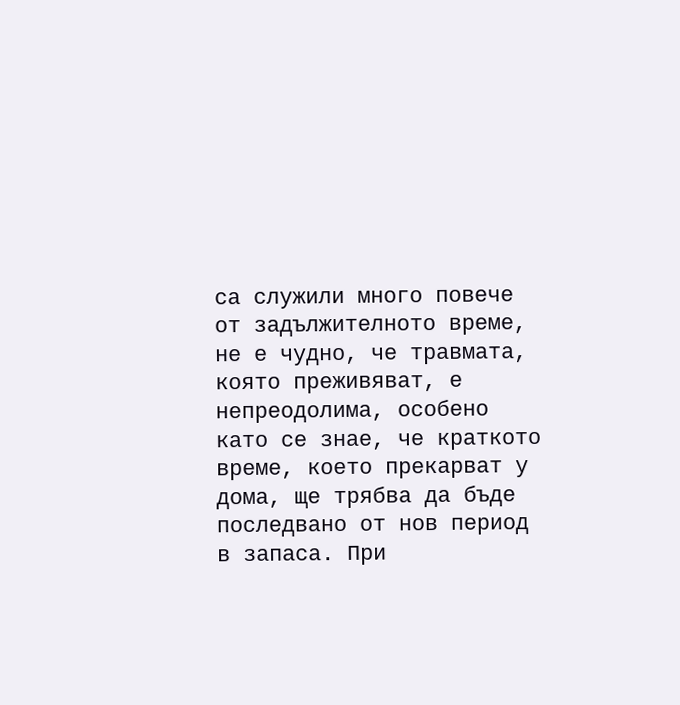са служили много повече от задължителното време, не е чудно, че травмата, която преживяват, е непреодолима, особено като се знае, че краткото време, което прекарват у дома, ще трябва да бъде последвано от нов период в запаса. При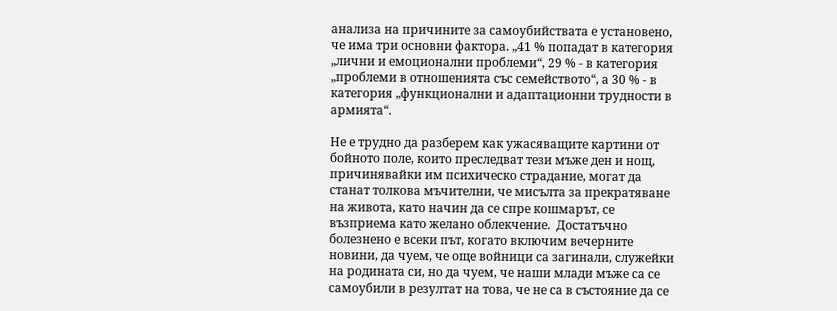анализа на причините за самоубийствата е установено, че има три основни фактора. „41 % попадат в категория „лични и емоционални проблеми“, 29 % - в категория „проблеми в отношенията със семейството“, а 30 % - в категория „функционални и адаптационни трудности в армията“.

Не е трудно да разберем как ужасяващите картини от бойното поле, които преследват тези мъже ден и нощ, причинявайки им психическо страдание, могат да станат толкова мъчителни, че мисълта за прекратяване на живота, като начин да се спре кошмарът, се възприема като желано облекчение.  Достатъчно болезнено е всеки път, когато включим вечерните новини, да чуем, че още войници са загинали, служейки на родината си, но да чуем, че наши млади мъже са се самоубили в резултат на това, че не са в състояние да се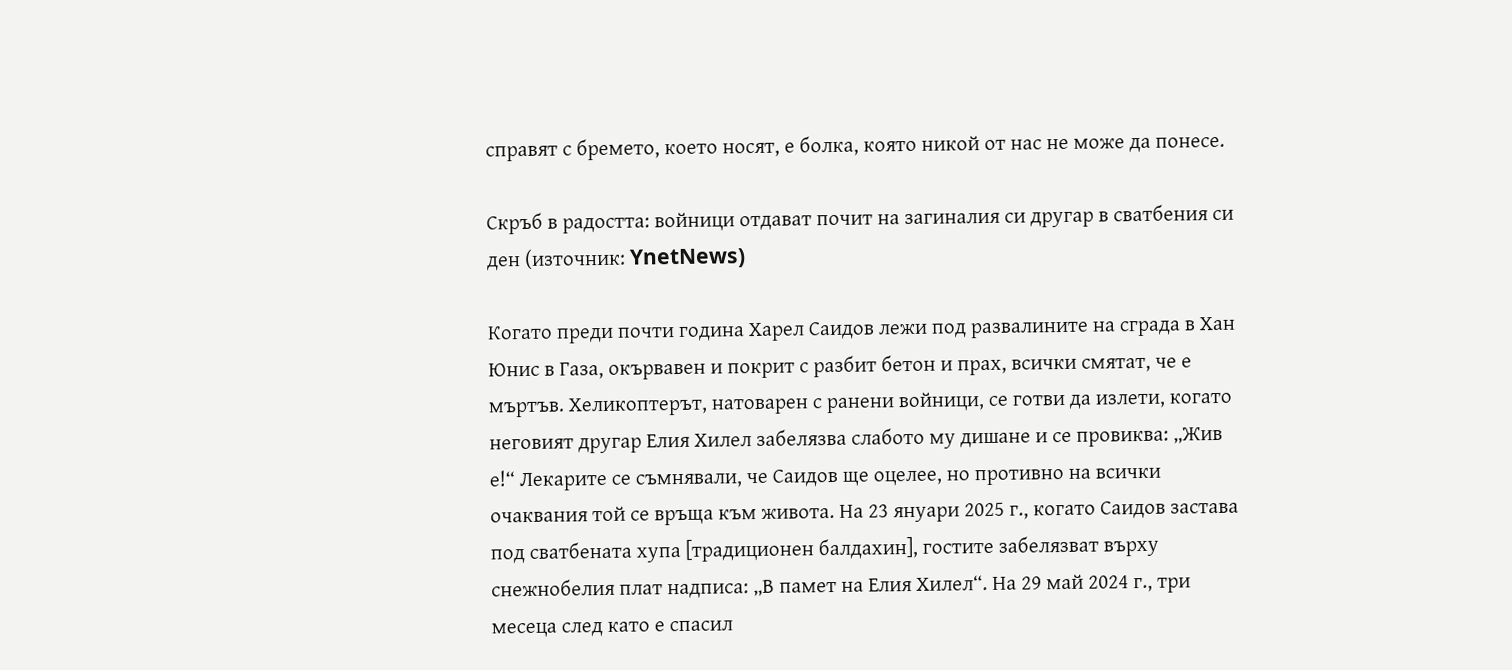справят с бремето, което носят, е болка, която никой от нас не може да понесе.

Скръб в радостта: войници отдават почит на загиналия си другар в сватбения си ден (източник: YnetNews)

Когато преди почти година Харел Саидов лежи под развалините на сграда в Хан Юнис в Газа, окървавен и покрит с разбит бетон и прах, всички смятат, че е мъртъв. Хеликоптерът, натоварен с ранени войници, се готви да излети, когато неговият другар Елия Хилел забелязва слабото му дишане и се провиква: „Жив е!“ Лекарите се съмнявали, че Саидов ще оцелее, но противно на всички очаквания той се връща към живота. На 23 януари 2025 г., когато Саидов застава под сватбената хупа [традиционен балдахин], гостите забелязват върху снежнобелия плат надписа: „В памет на Елия Хилел“. На 29 май 2024 г., три месеца след като е спасил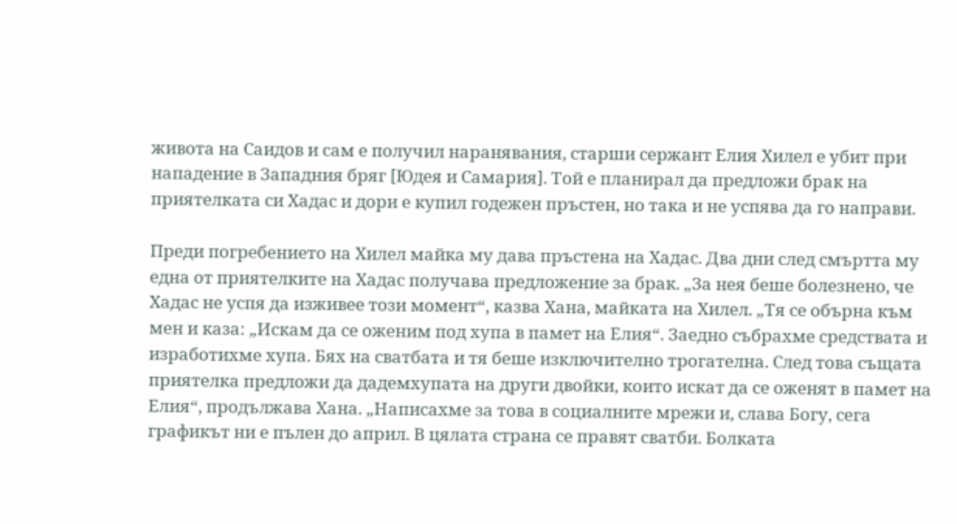живота на Саидов и сам е получил наранявания, старши сержант Елия Хилел е убит при нападение в Западния бряг [Юдея и Самария]. Той е планирал да предложи брак на приятелката си Хадас и дори е купил годежен пръстен, но така и не успява да го направи.

Преди погребението на Хилел майка му дава пръстена на Хадас. Два дни след смъртта му една от приятелките на Хадас получава предложение за брак. „За нея беше болезнено, че Хадас не успя да изживее този момент“, казва Хана, майката на Хилел. „Тя се обърна към мен и каза: „Искам да се оженим под хупа в памет на Елия“. Заедно събрахме средствата и изработихме хупа. Бях на сватбата и тя беше изключително трогателна. След това същата приятелка предложи да дадемхупата на други двойки, които искат да се оженят в памет на Елия“, продължава Хана. „Написахме за това в социалните мрежи и, слава Богу, сега графикът ни е пълен до април. В цялата страна се правят сватби. Болката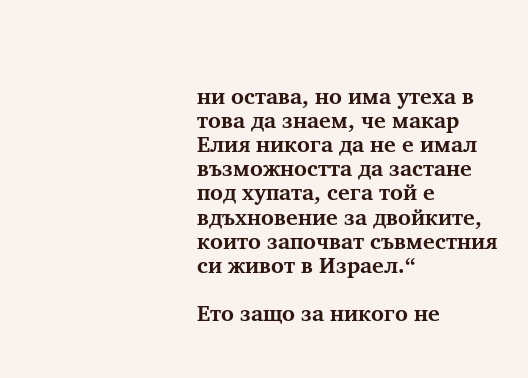ни остава, но има утеха в това да знаем, че макар Елия никога да не е имал възможността да застане под хупата, сега той е вдъхновение за двойките, които започват съвместния си живот в Израел.“

Ето защо за никого не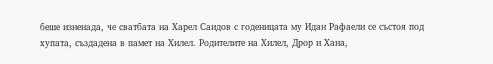беше изненада, че сватбата на Харел Саидов с годеницата му Идан Рафаели се състоя под хупата, създадена в памет на Хилел. Родителите на Хилел, Дрор и Хана,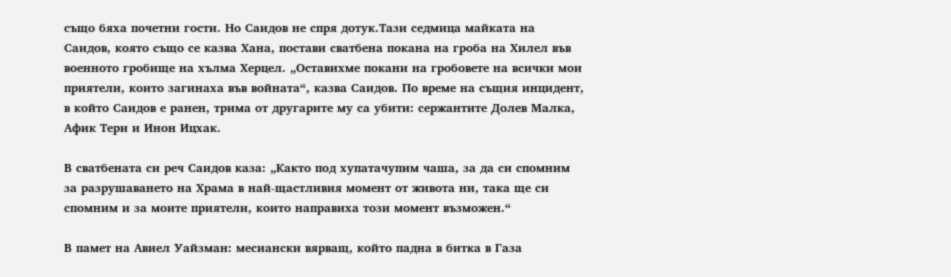също бяха почетни гости. Но Саидов не спря дотук.Тази седмица майката на Саидов, която също се казва Хана, постави сватбена покана на гроба на Хилел във военното гробище на хълма Херцел. „Оставихме покани на гробовете на всички мои приятели, които загинаха във войната“, казва Саидов. По време на същия инцидент, в който Саидов е ранен, трима от другарите му са убити: сержантите Долев Малка, Афик Тери и Инон Ицхак.

В сватбената си реч Саидов каза: „Както под хупатачупим чаша, за да си спомним за разрушаването на Храма в най-щастливия момент от живота ни, така ще си спомним и за моите приятели, които направиха този момент възможен.“

В памет на Авиел Уайзман: месиански вярващ, който падна в битка в Газа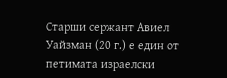Старши сержант Авиел Уайзман (20 г.) е един от петимата израелски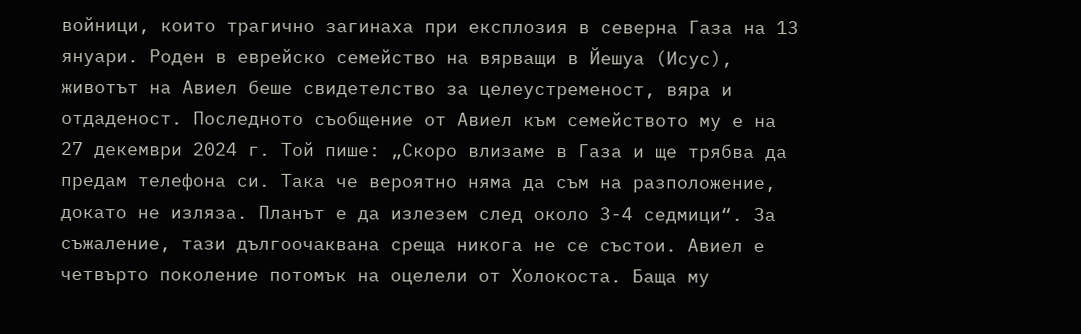войници, които трагично загинаха при експлозия в северна Газа на 13 януари. Роден в еврейско семейство на вярващи в Йешуа (Исус), животът на Авиел беше свидетелство за целеустременост, вяра и отдаденост. Последното съобщение от Авиел към семейството му е на 27 декември 2024 г. Той пише: „Скоро влизаме в Газа и ще трябва да предам телефона си. Така че вероятно няма да съм на разположение, докато не изляза. Планът е да излезем след около 3-4 седмици“. За съжаление, тази дългоочаквана среща никога не се състои. Авиел е четвърто поколение потомък на оцелели от Холокоста. Баща му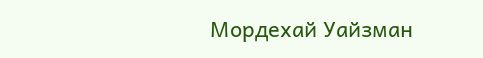Мордехай Уайзман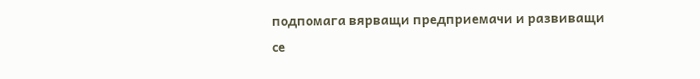подпомага вярващи предприемачи и развиващи се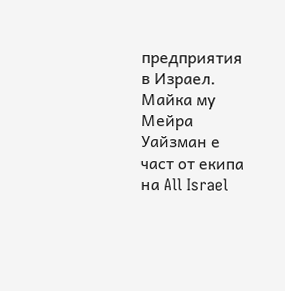предприятия в Израел. Майка му Мейра Уайзман е част от екипа на All Israel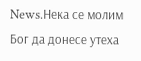News.Нека се молим Бог да донесе утеха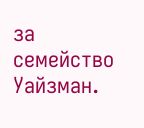за семейство Уайзман.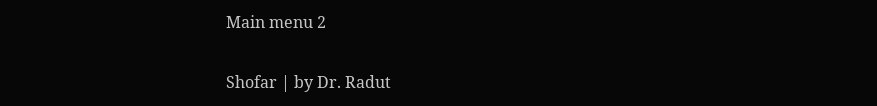Main menu 2

Shofar | by Dr. Radut